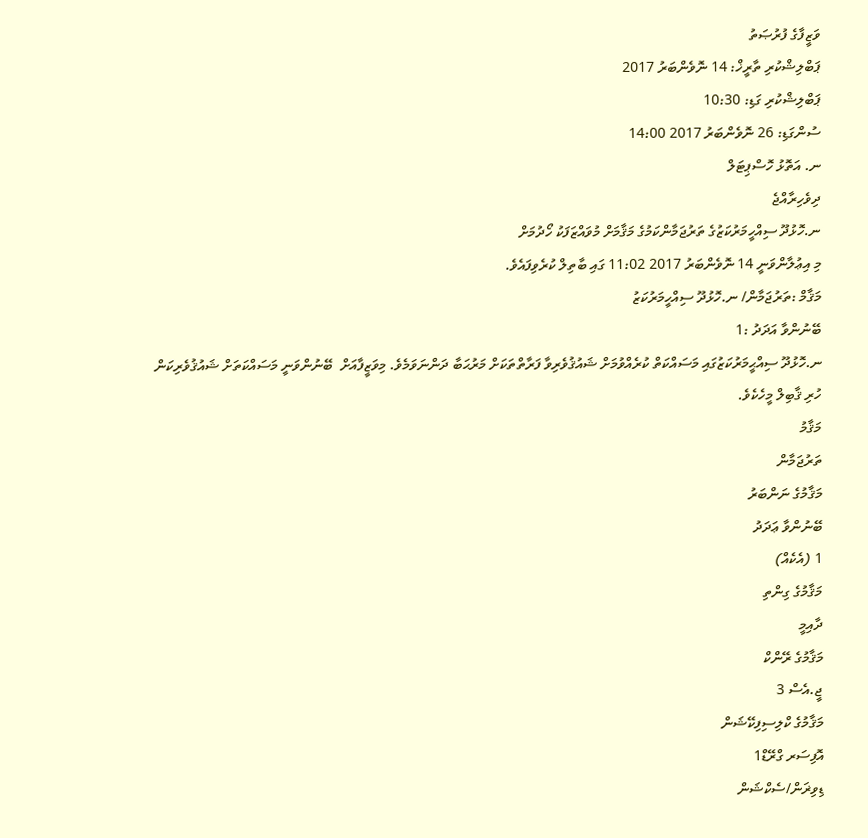ވަޒީފާގެ ފުރުޞަތު
ޕަބްލިޝްކުރި ތާރީޚް: 14 ނޮވެންބަރު 2017
ޕަބްލިޝްކުރި ގަޑި: 10:30
ސުންގަޑި: 26 ނޮވެންބަރު 2017 14:00
ނ. އަތޮޅު ހޮސްޕިޓަލް
ދިވެހިރާއްޖެ
ނ.ހޮޅުދޫ ސިއްހީމަރުކަޒުގެ ތަރުޖަމާންކަމުގެ މަޤާމަށް މުވައްޒަފަކު ހޯދުމަށް
މި އިޢުލާންވަނީ 14 ނޮވެންބަރު 2017 11:02 ގައި ބާތިލް ކުރެވިފައެވެ.
މަޤާމް :ތަރުޖަމާން/ ނ.ހޮޅުދޫ ސިއްހީމަރުކަޒު
ބޭނުންވާ އަދަދު :1
ނ.ހޮޅުދޫ ސިއްޙީމަރުކަޒުގައި މަސައްކަތް ކުރެއްވުމަށް ޝައުޤުވެރިވާ ފަރާތްތަކަށް މަރުޙަބާ ދަންނަވަމެވެ. މިވަޒީފާއަށް  ބޭނުންވަނީ މަސައްކަތަށް ޝައުޤުވެރިކަން ހުރި ޤާބިލް މީހެކެވެ.
މަޤާމު
ތަރުޖަމާން
މަޤާމުގެ ނަންބަރު
ބޭނުންވާ ޢަދަދު
1 (އެކެއް)
މަޤާމުގެ ގިންތި
ދާއިމީ
މަޤާމުގެ ރޭންކް
ޖީ.އެސް 3
މަޤާމުގެ ކްލިސިފިކޭޝަން
އޮފިސަރ ގްރޭޑް1
ޑިވިޜަން/ސެކްޝަން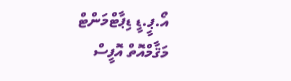އޯ.ޕީ.ޑީ ޑިޕާޓްމަންޓް
މަޤާމްއޮތް އޮފީސް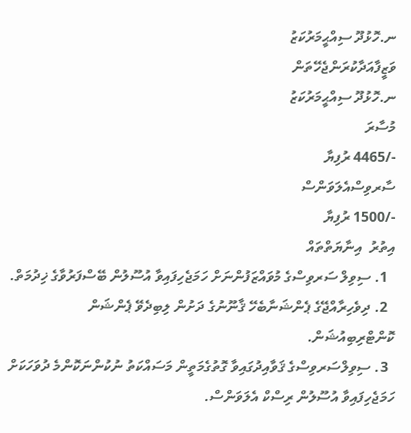ނ.ހޮޅުދޫ ސިއްޙީމަރުކަޒު
ވަޒީފާއަދާކުރަންޖެހޭތަން
ނ.ހޮޅުދޫ ސިއްޙީމަރުކަޒު
މުސާރަ
-/4465 ރުފިޔާ
ސާރވިސްއެލަވަންސް
-/1500 ރުފިޔާ
އިތުރު  އިނާޔަތްތައް
  1. ސިވިލް ސަރވިސްގެ މުވައްޒަފުންނަށް ހަމަޖެހިފައިވާ އުސޫލުން ބޭސްފަރުވާގެ ޚިދުމަތް.
  2. ދިވެހިރާއްޖޭގެ ޕެންޝަނާބެހޭ ޤާނޫނުގެ ދަށުން ލިބިދެވޭ ޕެންޝަން ކޮންޓްރިބިއުޝަން.
  3. ސިވިލްސަރވިސްގެ ޤަވާއިދުގައިވާ ގޮތުގެމަތީން މަސައްކަތު ނުކުންނަކޮންމެ ދުވަހަކަށް ހަމަޖެހިފައިވާ އުސޫލުން ރިސްކް އެލަވަންސް.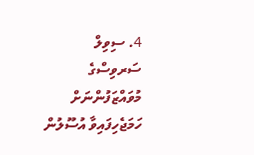4. ސިވިލް ސަރވިސްގެ މުވައްޒަފުންނަށް ހަމަޖެހިފައިވާ އުސޫލުން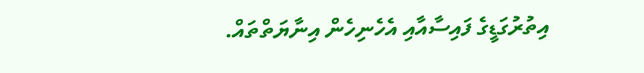އިތުރުގަޑީގެ ފައިސާއާއި އެހެނިހެން އިނާޔަތްތައް.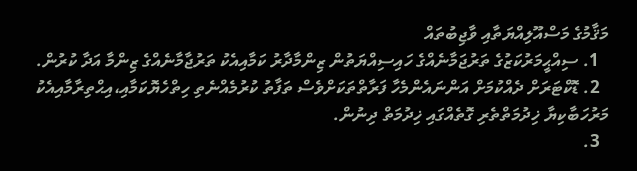މަޤާމުގެ މަސްއޫލިއްޔަތާއި ވާޖިބުތައް
  1. ސިއްޙީމަރުކަޒުގެ ތަރުޖަމާނެއްގެ ހައިސިއްޔަތުން ޒިންމާދާރު ކަމާއިއެކު ތަރުޖާމާނެއްގެ ޒިންމާ އަދާ ކުރުން.
  2. ޑޮކްޓަރަށް ދެއްކުމަށް އަންނައެންމެހާ ފަރާތްތަކަށްވެސް ތަފާތު ކުރުމެއްނެތި ހިތްހެޔޮކަމާއި،އިޙްތިރާމާއިއެކު މަރުހަބާކިޔާ ޚިދުމަތްތެރި ގޮތެއްގައި ޚިދުމަތް ދިނުން.
  3.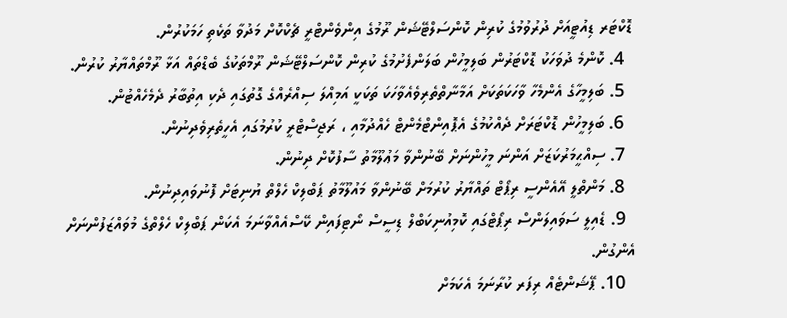ޑޮކްޓަރ ޑިއުޓީއަށް ދުރުވުމުގެ ކުރިން ކޮންސަލްޓޭޝަން ރޫމުގެ އިންވެންޓްރީ ޗެކްކޮށް މަދުވާ ތަކެތި ހަމަކުރުން.
  4. ކޮންމެ ދުވަހަކު ޑޮކްޓަރުން ބަލިމީހުން ބަލަންފެށުމުގެ ކުރިން ކޮންސަލްޓޭޝަން ރޫމްތަކުގެ ބެޑްތައް އަޅާ ރޫމްތައްޔާރު ކުރުން.
  5. ބަލިމީހާގެ އެންމެހާ ވާހަކަތަކަށް އަމާނާތްތެރިވެއެވާހަކަ ތަކަކީ އަމިއްލަ ސިއްރެއްގެ ގޮތުގައި ދެކި އިތުބާރު ދެމެހެއްޓުން.
  6. ބަލިމީހުން ޑޮކްޓަރަށް ދެއްކުމުގެ އެޕޮއިންޓްމެންޓް ހެއްދުމާއި ، ރަޖިސްޓްރީ ކުރުމުގައި އެހީތެރިވެދިނުން.
  7. ސިއްޙީމަރުކަޒަށް އަންނަ މީހުންނަށް ބޭނުންވާ މަޢުލޫމާތު ސާފުކޮށް ދިނުން.
  8. މަންތްލީ އޭއެންސީ ރިޕޯޓް ތައްޔާރު ކުރުމަށް ބޭނުންވާ މައުލޫމާތު ޕަބްލިކް ހެލްތް ޔުނިޓަށް ފޮނުވައިދިނުން.
  9. ޑެއިލީ ސަވައިލަންސް ރިޕޯޓްގައި ކޮމިއުނިކަބްލް ޑިސީސް ނޯޓިފައިން ކޭސްއެއްވާނަމަ އެކަން ޕަބްލިކް ހެލްތްގެ މުވައްޒަފުންނަށް އެންގުން.
  10. ޕޭޝަންޓެއް ރިފަރ ކުރާނަމަ އެކަމަށް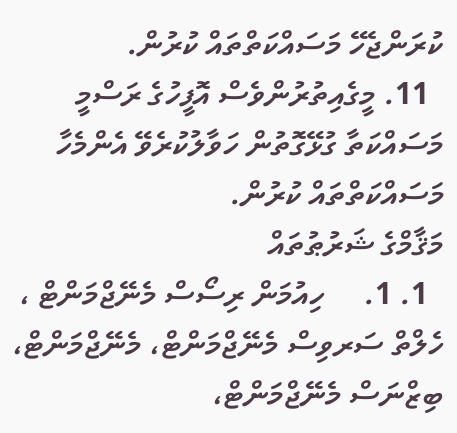ކުރަންޖެހޭ މަސައްކަތްތައް ކުރުން.
  11. މީގެއިތުރުންވެސް އޮފީހުގެ ރަސްމީ މަސައްކަތާ ގުޅޭގޮތުން ހަވާލުކުރެވޭ އެންމެހާ މަސައްކަތްތައް ކުރުން.
މަޤާމްގެ ޝަރުޠުތައް
  1. 1.     ހިއުމަން ރިސޯސް މެނޭޖްމަންޓް ، ހެލްތް ސަރވިސް މެނޭޖްމަންޓް، މެނޭޖްމަންޓް، ބިޒްނަސް މެނޭޖްމަންޓް،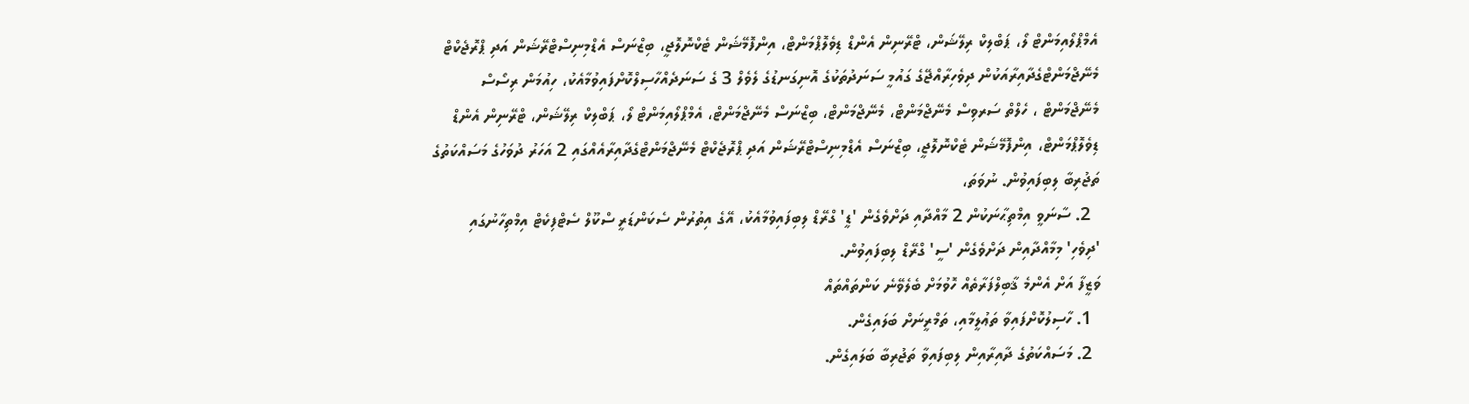އެމްޕްލޯއިމަންޓް ލޯ، ޕަބްލިކް ރިލޭޝަން، ޓްރޭނިން އެންޑް ޑިވެލޮޕްމަންޓް، އިންފޮމޭޝަން ޓެކްނޮލޮޖީ، ބިޒްނަސް އެޑްމިނިސްޓްރޭޝަން އަދި ޕްރޮޖެކްޓް މެނޭޖްމަންޓްގެދާއިރާއަކުން ދިވެހިރާއްޖޭގެ ގައުމީ ސަނަދުތަކުގެ އޮނިގަނޑުގެ ލެވެލް 3 ގެ ސަނަދެއްހާސިލްކޮށްފައިވުމާއެކު، ހިއުމަން ރިސޯސް މެނޭޖްމަންޓް ، ހެލްތް ސަރވިސް މެނޭޖްމަންޓް، މެނޭޖްމަންޓް، ބިޒްނަސް މެނޭޖްމަންޓް، އެމްޕްލޯއިމަންޓް ލޯ، ޕަބްލިކް ރިލޭޝަން، ޓްރޭނިން އެންޑް ޑިވެލޮޕްމަންޓް، އިންފޮމޭޝަން ޓެކްނޮލޮޖީ، ބިޒްނަސް އެޑްމިނިސްޓްރޭޝަން އަދި ޕްރޮޖެކްޓް މެނޭޖްމަންޓްގެދާއިރާއެއްގައި 2 އަހަރު ދުވަހުގެ މަސައްކަތުގެ ތަޖުރިބާ ލިބިފައިވުން. ނުވަތަ،
  2. ސާނަވީ އިމްތިޙާނަކުން 2 މާއްދާއި ދަށްވެގެން 'ޑީ' ގްރޭޑް ލިބިފައިވުމާއެކު، އޭގެ އިތުރުން ސެކަންޑަރީ ސްކޫލް ސެޓްފިކެޓް އިމްތިހާނުގައި 'ދިވެހި' މިމާއްދާއިން ދަށްވެގެން 'ސީ' ގްރޭޑް ލިބިފައިވުން.
ވަޒީފާ އަށް އެންމެ ޤާބިލްފަރާތެއް ހޮވުމަށް ބެލެވޭނެ ކަންތައްތައް
  1. ހާސިލުކޮށްފައިވާ ތަޢުލީމާއި، ތަމްރީނަށް ބަލައިގެން.
  2. މަސައްކަތުގެ ދާއިރާއިން ލިބިފައިވާ ތަޖުރިބާ ބަލައިގެން.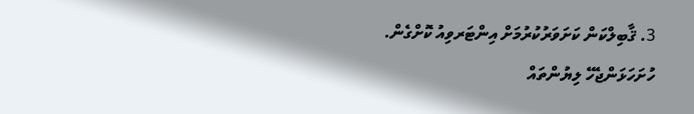3. ޤާބިލްކަން ކަށަވަރުކުރުމަށް އިންޓަރވިއު ކޮށްގެން.
ހުށަހަޅަންޖެހޭ ލިޔުންތައް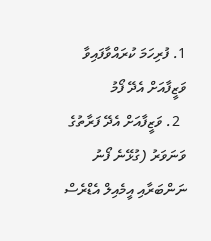1. ފުރިހަމަ ކުރައްވާފައިވާ ވަޒީފާއަށް އެދޭ ފޯމު
  2. ވަޒީފާއަށް އެދޭ ފަރާތުގެ ވަނަވަރު (ގުޅޭނެ ފޯނު ނަންބަރާއި އީމެއިލް އެޑްރެސް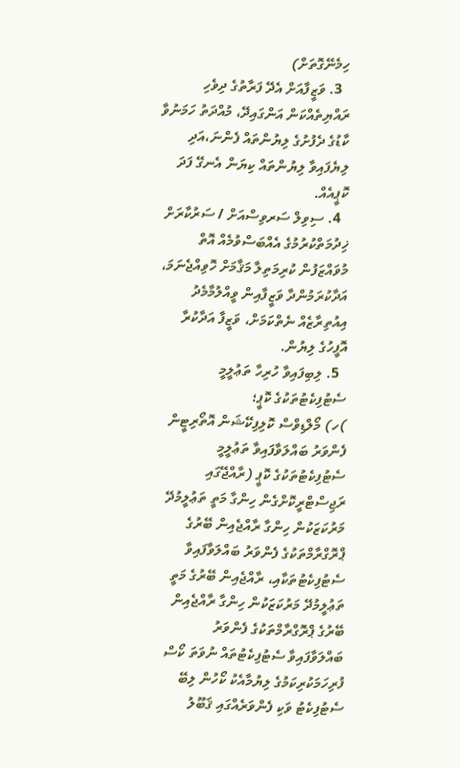ހިމެނޭގޮތަށް)
  3. ވަޒީފާއަށް އެދޭ ފަރާތުގެ ދިވެހި ރައްޔިތެއްކަން އަންގައިދޭ، މުއްދަތު ހަމަނުވާ ކާޑުގެ ދެފުށުގެ ލިޔުންތައް ފެންނަ،އަދި ލިޔެފައިވާ ލިޔުންތައް ކިޔަން އެނގޭ ފަދަ ކޮޕީއެއް.
  4. ސިވިލް ސަރވިސްއަށް / ސަރުކާރަށް ޚިދުމަތްކުރުމުގެ އެއްބަސްވުމެއް އޮތް މުވައްޒަފުން ކުރިމަތިލާ މަޤާމަށް ހޮވިއްޖެނަމަ، އަދާކުރަމުންދާ ވަޒީފާއިން ވީއްލުމާމެދު އިއުތިރާޒެއް ނެތްކަމަށް، ވަޒީފާ އަދާކުރާ އޮފީހުގެ ލިޔުން.
  5. ލިބިފައިވާ ހުރިހާ ތަޢުލީމީ ސެޓުފިކެޓުތަކުގެ ކޮޕީ؛
)ހ) މޯލްޑިވްސް ކޮލިފިކޭޝަން އޮތޯރިޓީން ފެންވަރު ބައްލަވާފައިވާ ތަޢުލީމީ ސެޓުފިކެޓުތަކުގެ ކޮޕީ (ރާއްޖޭގައި ރަޖިސްޓްރީކޮށްގެން ހިންގާ މަތީ ތަޢުލީމުދޭ މަރުކަޒަކުން ހިންގާ ރާއްޖެއިން ބޭރުގެ ޕްރޮގްރާމްތަކުގެ ފެންވަރު ބައްލަވާފައިވާ ސެޓުފިކެޓުތަކާއި، ރާއްޖެއިން ބޭރުގެ މަތީ ތަޢުލީމުދޭ މަރުކަޒަކުން ހިންގާ ރާއްޖެއިން ބޭރުގެ ޕްރޮގްރާމްތަކުގެ ފެންވަރު ބައްލަވާފައިވާ ސެޓުފިކެޓުތައް ނުވަތަ ކޯސް ފުރިހަމަކުރިކަމުގެ ލިޔުމާއެކު ކޯހުން ލިބޭ ސެޓުފިކެޓު ވަކި ފެންވަރެއްގައި ޤަބޫލު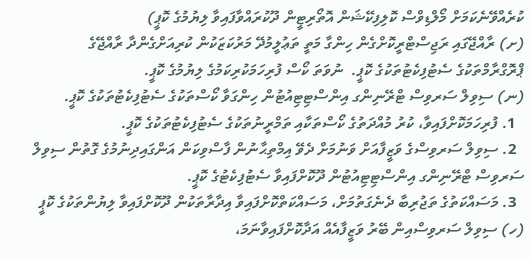ކުރެއްވޭނެކަމަށް މޯލްޑިވްސް ކޮލިފިކޭޝަން އޮތޯރިޓީން ދޫކުރައްވާފައިވާ ލިޔުމުގެ ކޮޕީ)
(ށ) ރާއްޖޭގައި ރަޖިސްޓްރީކޮށްގެން ހިންގާ މަތީ ތަޢުލީމުދޭ މަރުކަޒަކުން ކުރިއަށްގެންދާ ރާއްޖޭގެ ޕްރޮގްރާމްތަކުގެ ސެޓުފިކެޓުތަކުގެ ކޮޕީ.  ނުވަތަ ކޯސް ފުރިހަމަކުރިކަމުގެ ލިޔުމުގެ ކޮޕީ.
(ނ) ސިވިލް ސަރވިސް ޓްރޭނިންގ އިންސްޓިޓިއުޓުން ހިންގަވާ ކޯސްތަކުގެ ސެޓުފިކެޓުތަކުގެ ކޮޕީ.
  1. ފުރިހަމަކޮށްފައިވާ، ކުރު މުއްދަތުގެ ކޯސްތަކާއި ތަމްރީނުތަކުގެ ސެޓުފިކެޓުތަކުގެ ކޮޕީ.
  2. ސިވިލް ސަރވިސްގެ ވަޒީފާއަށް ވަނުމަށް ދެވޭ އިމްތިޙާނުން ފާސްވިކަން އަންގައިދިނުމުގެ ގޮތުން ސިވިލް ސަރވިސް ޓްރޭނިންގ އިންސްޓިޓިއުޓުން ދޫކޮށްފައިވާ ސެޓުފިކެޓުގެ ކޮޕީ.
  3. މަސައްކަތުގެ ތަޖުރިބާ ދެނެގަތުމަށް، މަސައްކަތްކޮށްފައިވާ އިދާރާތަކުން ދޫކޮށްފައިވާ ލިޔުންތަކުގެ ކޮޕީ
(ހ) ސިވިލް ސަރވިސްއިން ބޭރު ވަޒީފާއެއް އަދާކޮށްފައިވާނަމަ،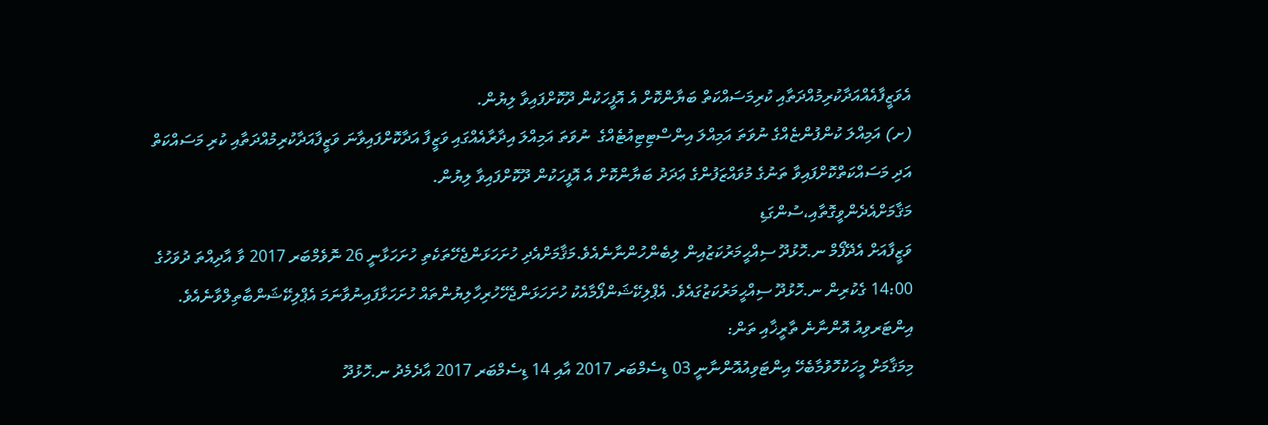އެވަޒީފާއެއްއަދާކުރިމުއްދަތާއި ކުރިމަސައްކަތް ބަޔާންކޮށް އެ އޮފީހަކުން ދޫކޮށްފައިވާ ލިޔުން.
(ށ) އަމިއްލަ ކުންފުންޏެއްގެ ނުވަތަ އަމިއްލަ އިންސްޓިޓިއުޓެއްގެ  ނުވަތަ އަމިއްލަ އިދާރާއެއްގައި ވަޒީފާ އަދާކޮށްފައިވާނަ ވަޒީފާއަދާކުރިމުއްދަތާއި ކުރި މަސައްކަތް އަދި މަސައްކަތްކޮށްފައިވާ ތަނުގެ މުވައްޒަފުންގެ ޢަދަދު ބަޔާންކޮށް އެ އޮފީހަކުން ދޫކޮށްފައިވާ ލިޔުން.
މަޤާމަށްއެދެންވީގޮތާއި،ސުންގަޑި
ވަޒީފާއަށް އެދޭފޯމް ނ.ހޮޅުދޫ ސިއްޙީމަރުކަޒުއިން ލިބެންހުންނާނެއެވެ.މަޤާމަށްއެދި ހުށަހަޅަންޖެހޭތަކެތި ހުށަހަޅާނީ 26 ނޮވެމްބަރ 2017 ވާ އާދިއްތަ ދުވަހުގެ 14:00 ގެކުރިން ނ.ހޮޅުދޫ ސިއްޙީމަރުކަޒުގައެވެ. އެޕްލިކޭޝަންފޯމާއެކު ހުށަހަޅަންޖެހޭހުރިހާލިޔުންތައް ހުށަހަޅާފައިނުވާނަމަ އެޕްލިކޭޝަންބާތިލްވާނެއެވެ.
އިންޓަރވިއު އޮންނާނެ ތާރީޚާއި ތަން:
މިމަޤާމަށް މީހަކުހޮވުމާބެހޭ އިންޓަވިއުއޮންނާނީ 03 ޑިސެމްބަރ 2017 އާއި 14 ޑިސެމްބަރ 2017 އާދެމެދު ނ.ހޮޅުދޫ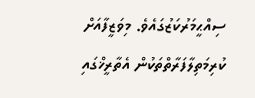ސިއްޙީމަރުކަޒުގައެވެ. މިވަޒީފާއަށް ކުރިމަތިލާފަރާތްތަކުން އެތާރީޚްގައި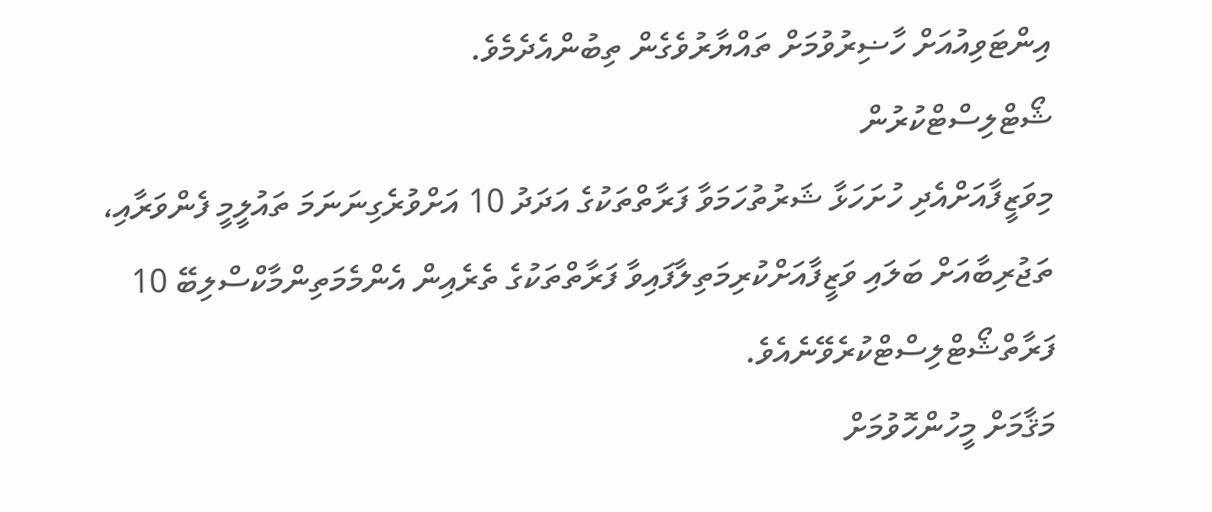އިންޓަވިއުއަށް ހާޟިރުވުމަށް ތައްޔާރުވެގެން ތިބުންއެދެމެވެ.
ޝޯޓްލިސްޓްކުރުން
މިވަޒީފާއަށްއެދި ހުށަހަޅާ ޝަރުތުހަމަވާ ފަރާތްތަކުގެ އަދަދު 10 އަށްވުރެގިނަނަމަ ތައުލީމީ ފެންވަރާއި، ތަޖުރިބާއަށް ބަލައި ވަޒީފާއަށްކުރިމަތިލާފައިވާ ފަރާތްތަކުގެ ތެރެއިން އެންމެމަތިންމާކްސްލިބޭ 10 ފަރާތްޝޯޓްލިސްޓްކުރެވޭނެއެވެ.
މަޤާމަށް މީހުންހޮވުމަށް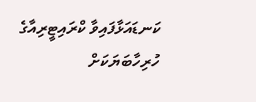ކަނޑައަޅާފައިވާ ކްރައިޓީރިއާގެ ހުރިހާބަޔަކަށް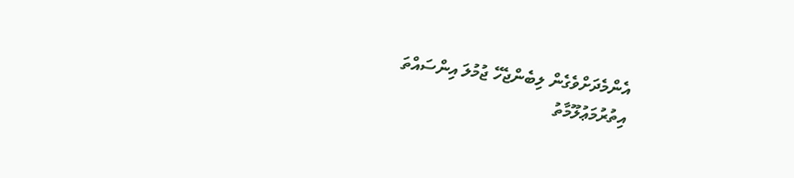އެންމެދަށްވެގެން ލިބެންޖެހޭ ޖުމުލަ އިންސައްތަ
އިތުރުމަޢުލޫމާތު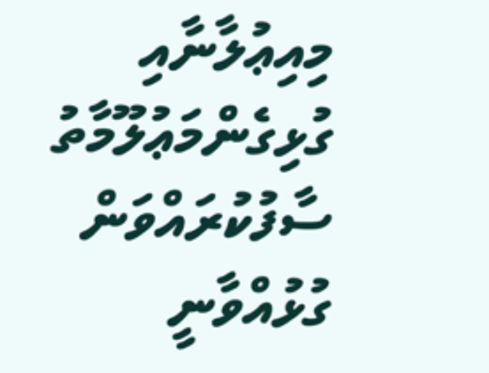މިއިޢުލާނާއި ގުޅިގެންމަޢުލޫމާތު ސާފުކުރައްވަން ގުޅުއްވާނީ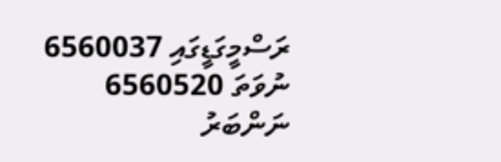ރަސްމީގަޑީގައި 6560037 ނުވަތަ 6560520 ނަންބަރު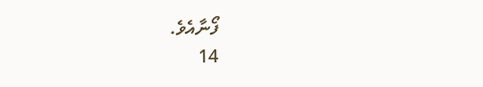ފޯނާއެވެ.
14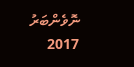ނޮވެންބަރު 2017